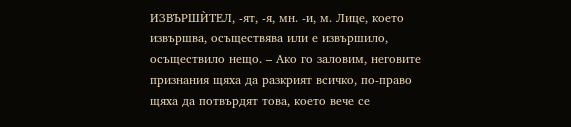ИЗВЪРШЍТЕЛ, -ят, -я, мн. -и, м. Лице, което извършва, осъществява или е извършило, осъществило нещо. – Ако го заловим, неговите признания щяха да разкрият всичко, по-право щяха да потвърдят това, което вече се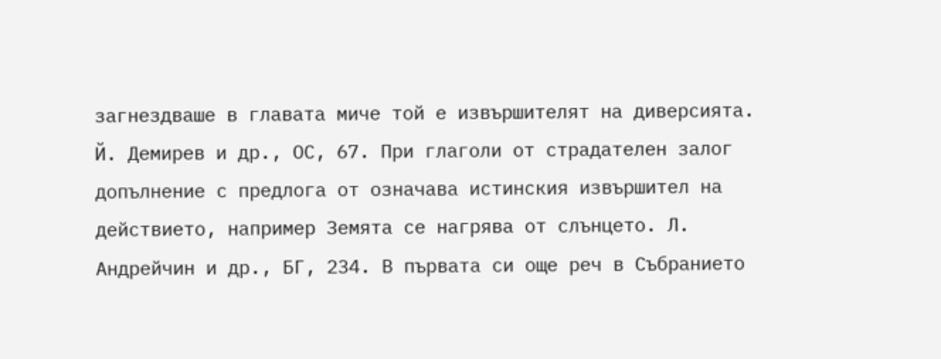загнездваше в главата миче той е извършителят на диверсията. Й. Демирев и др., ОС, 67. При глаголи от страдателен залог допълнение с предлога от означава истинския извършител на действието, например Земята се нагрява от слънцето. Л. Андрейчин и др., БГ, 234. В първата си още реч в Събранието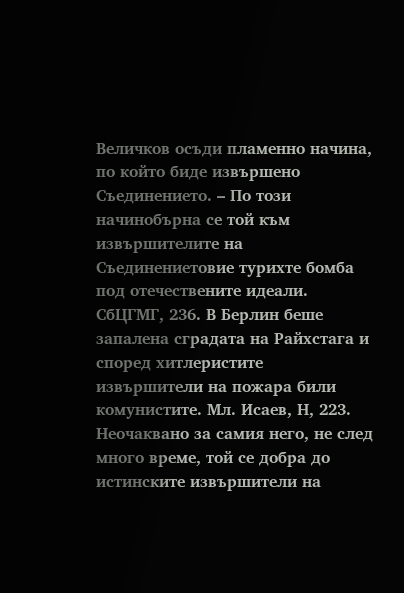Величков осъди пламенно начина, по който биде извършено Съединението. – По този начинобърна се той към извършителите на Съединениетовие турихте бомба под отечествените идеали. СбЦГМГ, 236. В Берлин беше запалена сградата на Райхстага и според хитлеристите извършители на пожара били комунистите. Мл. Исаев, Н, 223. Неочаквано за самия него, не след много време, той се добра до истинските извършители на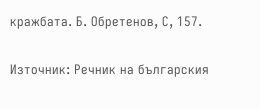кражбата. Б. Обретенов, С, 157.


Източник: Речник на българския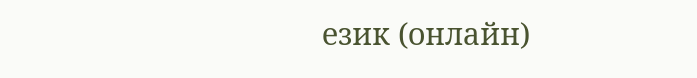език (онлайн)